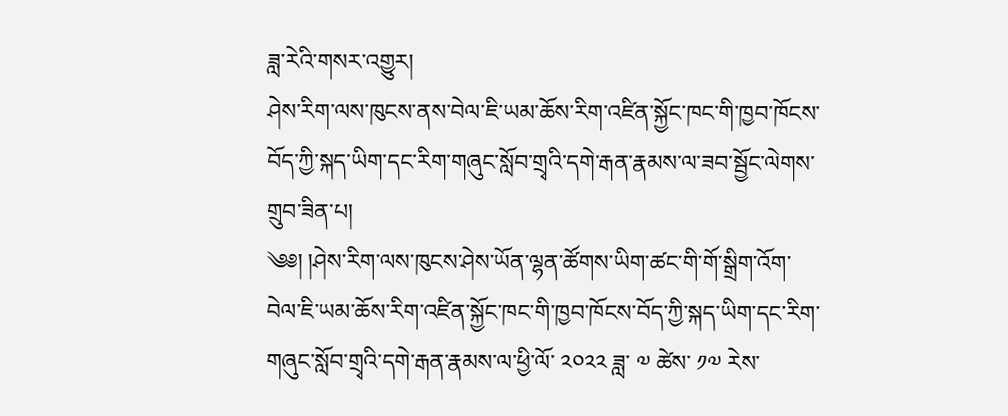ཟླ་རེའི་གསར་འགྱུར།
ཤེས་རིག་ལས་ཁུངས་ནས་བེལ་ཇི་ཡམ་ཆོས་རིག་འཛིན་སྐྱོང་ཁང་གི་ཁྱབ་ཁོངས་བོད་ཀྱི་སྐད་ཡིག་དང་རིག་གཞུང་སློབ་གྲྭའི་དགེ་རྒན་རྣམས་ལ་ཟབ་སྦྱོང་ལེགས་གྲུབ་ཟིན་པ།
༄༅། །ཤེས་རིག་ལས་ཁུངས་ཤེས་ཡོན་ལྷན་ཚོགས་ཡིག་ཚང་གི་གོ་སྒྲིག་འོག་བེལ་ཇི་ཡམ་ཆོས་རིག་འཛིན་སྐྱོང་ཁང་གི་ཁྱབ་ཁོངས་བོད་ཀྱི་སྐད་ཡིག་དང་རིག་གཞུང་སློབ་གྲྭའི་དགེ་རྒན་རྣམས་ལ་ཕྱི་ལོ་ ༢༠༢༢ ཟླ་ ༧ ཚེས་ ༡༧ རེས་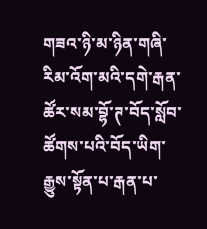གཟའ་ཉི་མ་ཉིན་གཞི་རིམ་འོག་མའི་དགེ་རྒན་ཚོར་སམ་བྷོ་ཊ་བོད་སློབ་ཚོགས་པའི་བོད་ཡིག་རྒྱུས་སྟོན་པ་རྒན་པ་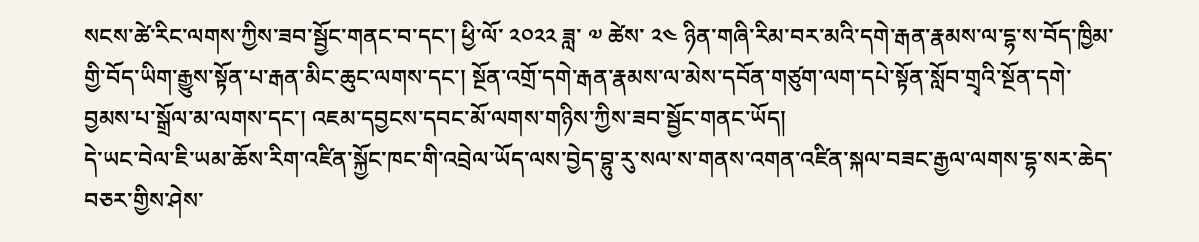སངས་ཚེ་རིང་ལགས་ཀྱིས་ཟབ་སྦྱོང་གནང་བ་དང་། ཕྱི་ལོ་ ༢༠༢༢ ཟླ་ ༧ ཚེས་ ༢༤ ཉིན་གཞི་རིམ་བར་མའི་དགེ་རྒན་རྣམས་ལ་དྷ་ས་བོད་ཁྱིམ་གྱི་བོད་ཡིག་རྒྱུས་སྟོན་པ་རྒན་མིང་ཆུང་ལགས་དང་། སྔོན་འགྲོ་དགེ་རྒན་རྣམས་ལ་མེས་དབོན་གཙུག་ལག་དཔེ་སྟོན་སློབ་གྲྭའི་སྔོན་དགེ་བྱམས་པ་སྒྲོལ་མ་ལགས་དང་། འཇམ་དབྱངས་དབང་མོ་ལགས་གཉིས་ཀྱིས་ཟབ་སྦྱོང་གནང་ཡོད།
དེ་ཡང་བེལ་ཇི་ཡམ་ཆོས་རིག་འཛིན་སྐྱོང་ཁང་གི་འབྲེལ་ཡོད་ལས་བྱེད་བྷུ་རུ་སལ་ས་གནས་འགན་འཛིན་སྐལ་བཟང་རྒྱལ་ལགས་དྷ་སར་ཆེད་བཅར་གྱིས་ཤེས་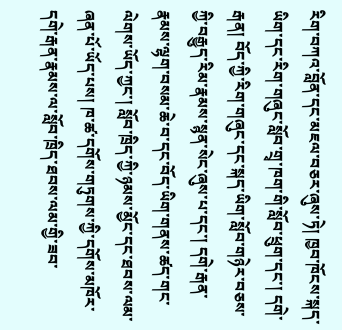རིག་བཀའ་བློན་དང་མཇལ་བཅར་ཞུས་ཏེ། ཁྱབ་ཁོངས་སྐད་ཡིག་དང་རིག་གཞུང་སློབ་གྲྭ་ཁག་གི་སློབ་ཕྲུག་དང་། དགེ་རྒན། བོད་ཀྱི་རིག་གཞུང་དང་སྐད་ཡིག་སློབ་གཉེར་བཅས་ཀྱི་བརྒྱུད་རིམ་རྣམས་སྙན་སེང་ཞུས་པ་དང་། དགེ་རྒན་རྣམས་ལྷག་བསམ་ཆེ་བ་དང་བོད་ཡིག་གནས་ཚད་གང་ལེགས་ཡོད་ཀྱང་། སློབ་ཁྲིད་ཀྱི་ཉམས་མྱོང་དང་ཐབས་ལམ་ཞན་པོ་ཡོད་པས། ཁ་ཚ་དགོས་གཏུགས་ཀྱི་དགོས་མཁོར་དགེ་རྒན་རྣམས་ལ་སློབ་ཁྲིད་ཐབས་ལམ་གྱི་ཟབ་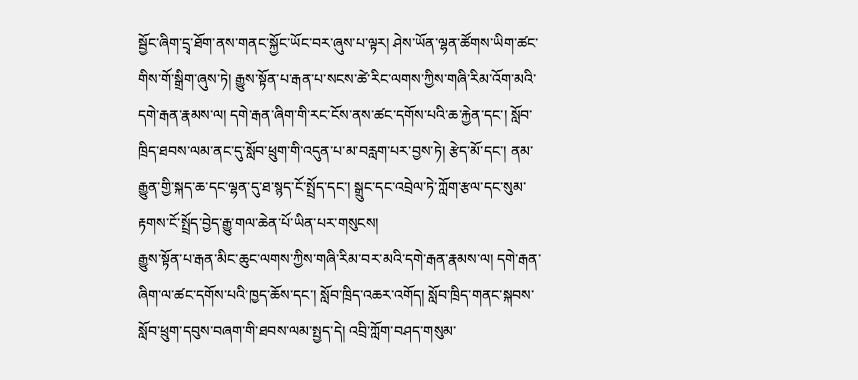སྦྱོང་ཞིག་དྲྭ་ཐོག་ནས་གནང་སྐྱོང་ཡོང་བར་ཞུས་པ་ལྟར། ཤེས་ཡོན་ལྷན་ཚོགས་ཡིག་ཚང་གིས་གོ་སྒྲིག་ཞུས་ཏེ། རྒྱུས་སྟོན་པ་རྒན་པ་སངས་ཚེ་རིང་ལགས་ཀྱིས་གཞི་རིམ་འོག་མའི་དགེ་རྒན་རྣམས་ལ། དགེ་རྒན་ཞིག་གི་རང་ངོས་ནས་ཚང་དགོས་པའི་ཆ་རྐྱེན་དང་། སློབ་ཁྲིད་ཐབས་ལམ་ནང་དུ་སློབ་ཕྲུག་གི་འདུན་པ་མ་བརླག་པར་བྱས་ཏེ། རྩེད་མོ་དང་། ནམ་རྒྱུན་གྱི་སྐད་ཆ་དང་ལྷན་དུ་ཐ་སྙད་ངོ་སྤྲོད་དང་། སྒྲུང་དང་འབྲེལ་ཏེ་ཀློག་རྩལ་དང་སུམ་རྟགས་ངོ་སྤྲོད་བྱེད་རྒྱུ་གལ་ཆེན་པོ་ཡིན་པར་གསུངས།
རྒྱུས་སྟོན་པ་རྒན་མིང་ཆུང་ལགས་ཀྱིས་གཞི་རིམ་བར་མའི་དགེ་རྒན་རྣམས་ལ། དགེ་རྒན་ཞིག་ལ་ཚང་དགོས་པའི་ཁྱད་ཆོས་དང་། སློབ་ཁྲིད་འཆར་འགོད། སློབ་ཁྲིད་གནང་སྐབས་སློབ་ཕྲུག་དབུས་བཞག་གི་ཐབས་ལམ་སྤྱད་དེ། འབྲི་ཀློག་བཤད་གསུམ་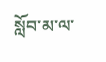སློབ་མ་ལ་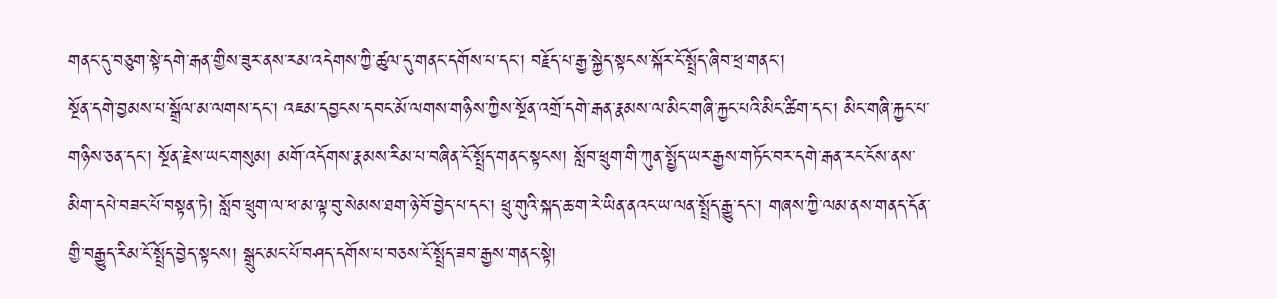གནང་དུ་བཅུག་སྟེ་དགེ་རྒན་གྱིས་ཟུར་ནས་རམ་འདེགས་ཀྱི་ཚུལ་དུ་གནང་དགོས་པ་དང་། བརྗོད་པ་རྒྱ་སྐྱེད་སྟངས་སྐོར་ངོ་སྤྲོད་ཞིབ་ཕྲ་གནང་།
སྔོན་དགེ་བྱམས་པ་སྒྲོལ་མ་ལགས་དང་། འཇམ་དབྱངས་དབང་མོ་ལགས་གཉིས་ཀྱིས་སྔོན་འགྲོ་དགེ་རྒན་རྣམས་ལ་མིང་གཞི་རྐྱང་པའི་མིང་ཚིག་དང་། མིང་གཞི་རྐྱང་པ་གཉིས་ཅན་དང་། སྔོན་རྗེས་ཡང་གསུམ། མགོ་འདོགས་རྣམས་རིམ་པ་བཞིན་ངོ་སྤྲོད་གནང་སྟངས། སློབ་ཕྲུག་གི་ཀུན་སྤྱོད་ཡར་རྒྱས་གཏོང་བར་དགེ་རྒན་རང་ངོས་ནས་མིག་དཔེ་བཟང་པོ་བསྟན་ཏེ། སློབ་ཕྲུག་ལ་ཕ་མ་ལྟ་བུ་སེམས་ཐག་ཉེ་བོ་བྱེད་པ་དང་། ཕྲུ་གུའི་སྐད་ཆ་ག་རེ་ཡིན་ནའང་ཡ་ལན་སྤྲོད་རྒྱུ་དང་། གཞས་ཀྱི་ལམ་ནས་གནད་དོན་གྱི་བརྒྱུད་རིམ་ངོ་སྤྲོད་བྱེད་སྟངས། སྒྲུང་མང་པོ་བཤད་དགོས་པ་བཅས་ངོ་སྤྲོད་ཟབ་རྒྱས་གནང་སྟེ།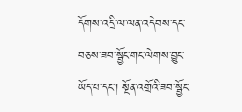དོགས་འདྲི་ལ་ལན་འདེབས་དང་བཅས་ཟབ་སྦྱོང་གང་ལེགས་བྱུང་ཡོད་པ་དང་། སྔོན་འགྲོའི་ཟབ་སྦྱོང་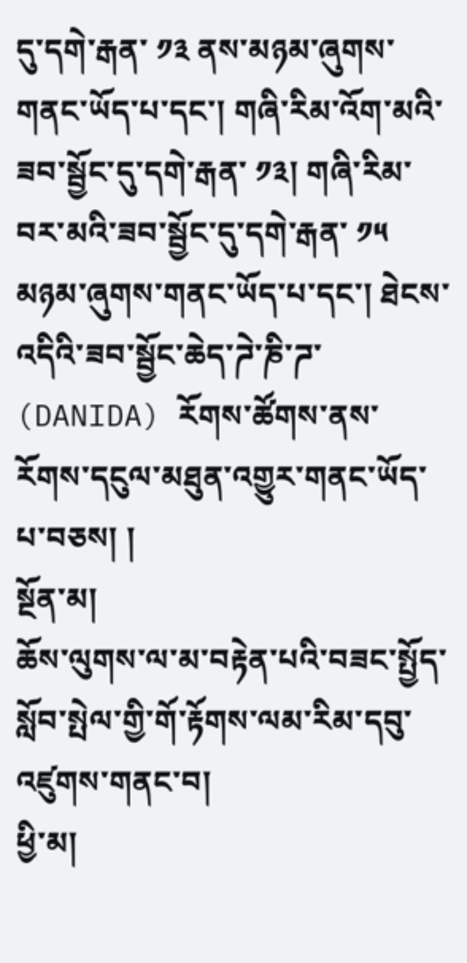དུ་དགེ་རྒན་ ༡༣ ནས་མཉམ་ཞུགས་གནང་ཡོད་པ་དང་། གཞི་རིམ་འོག་མའི་ཟབ་སྦྱོང་དུ་དགེ་རྒན་ ༡༣། གཞི་རིམ་བར་མའི་ཟབ་སྦྱོང་དུ་དགེ་རྒན་ ༡༥ མཉམ་ཞུགས་གནང་ཡོད་པ་དང་། ཐེངས་འདིའི་ཟབ་སྦྱོང་ཆེད་ཌེ་ཎི་ཌ་ (DANIDA) རོགས་ཚོགས་ནས་རོགས་དངུལ་མཐུན་འགྱུར་གནང་ཡོད་པ་བཅས། །
སྔོན་མ།
ཆོས་ལུགས་ལ་མ་བརྟེན་པའི་བཟང་སྤྱོད་སློབ་སྤེལ་གྱི་གོ་རྟོགས་ལམ་རིམ་དབུ་འཛུགས་གནང་བ།
ཕྱི་མ།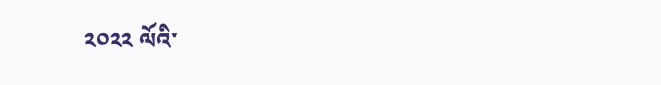༢༠༢༢ ལོའི་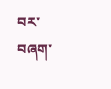བར་བཞག་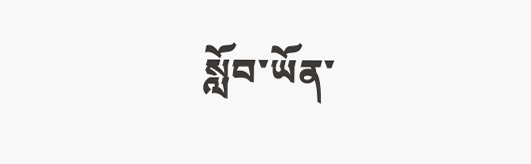སློབ་ཡོན་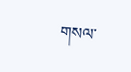གསལ་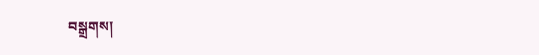བསྒྲགས།